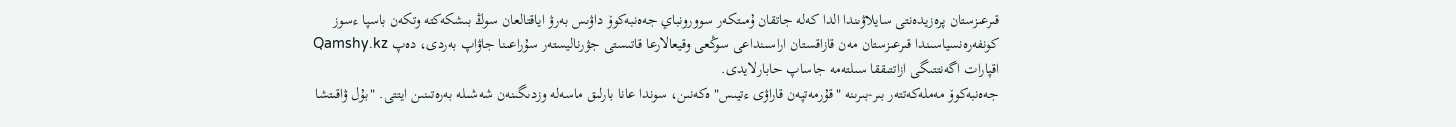قىرعىزستان پرەزيدەنتى سايلاۋىندا الدا كەلە جاتقان ۇمىتكەر سوورونباي جەەنبەكوۆ داۋىس بەرۋ اياقتالعان سوڭ بىشكەكتە وتكەن باسپا ءسوز كونفەرەنسياسىندا قىرعىزستان مەن قازاقستان اراسىنداعى سوڭعى وقيعالارعا قاتىستى جۋرناليستەر سۇراعىنا جاۋاپ بەردى، دەپ Qamshy.kz اقپارات اگەنتتىگى ازاتتىققا سىلتەمە جاساپ حابارلايدى.
جەەنبەكوۆ مەملەكەتتەر بىر-بىرىنە "قۇرمەتپەن قاراۋى ءتيىس" ەكەنىن، سوندا عانا بارلىق ماسەلە وزدىگىنەن شەشىلە بەرەتىنىن ايتتى. "بۇل ۋاقىتشا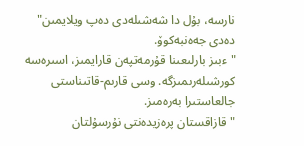نارسە، بۇل دا شەشىلەدى دەپ ويلايمىن" دەدى جەەنبەكوۆ.
"ءبىز بارلىعىنا قۇرمەتپەن قارايمىز، اسىرەسە كورشىلەرىمىزگە. وسى قارىم-قاتىناستى جالعاستىرا بەرەمىز.
"قازاقستان پرەزيدەنتى نۇرسۇلتان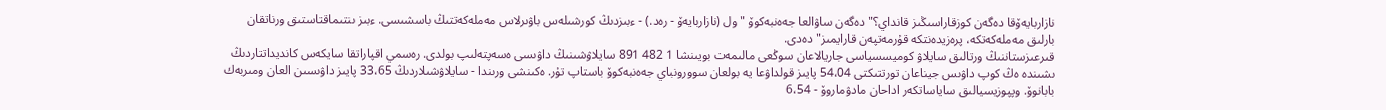نازاربايەۆقا دەگەن كوزقاراسىڭىز قانداي؟" دەگەن ساۋالعا جەەنبەكوۆ "ول (نازاربايەۆ - رەد.) - ءبىزدىڭ كورشىلەس باۋىرلاس مەملەكەتتىڭ باسشىسى. ءبىز ىنتىماقتاستىق ورناتقان بارلىق مەملەكەتكە، پرەزيدەنتكە قۇرمەتپەن قارايمىز" دەدى.
قىرعىزستاننىڭ ورتالىق سايلاۋ كوميسسياسى جاريالاعان سوڭعى مالىمەت بويىنشا 1 482 891 سايلاۋشىنىڭ داۋىسى ەسەپتەلىپ بولدى. رەسمي اقپاراتقا سايكەس كانديداتتاردىڭ ىشىندە ەڭ كوپ داۋىس جيناعان تورتتىكتى 54،04 پايىز قولداۋعا يە بولعان سوورونباي جەەنبەكوۆ باستاپ تۇر. ەكىنشى ورىندا - سايلاۋشىلاردىڭ 33،65 پايىز داۋىسىن العان ومىربەك بابانوۆ. وپپوزيسيالىق ساياساتكەر اداحان مادۋماروۆ - 6،54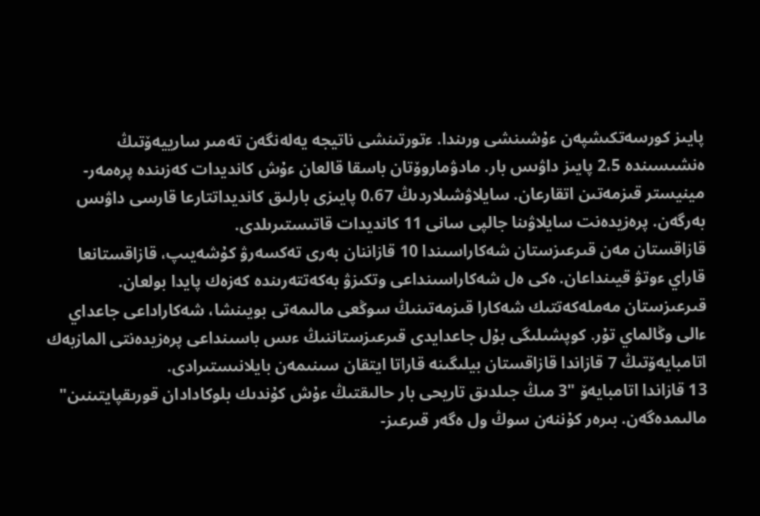پايىز كورسەتكىشپەن ءۇشىنشى ورىندا. ءتورتىنشى ناتيجە يەلەنگەن تەمىر سارييەۆتىڭ ەنشىسىندە 2،5 پايىز داۋىس بار. مادۋماروۆتان باسقا قالعان ءۇش كانديدات كەزىندە پرەمەر-مينيستر قىزمەتىن اتقارعان. سايلاۋشىلاردىڭ 0،67 پايىزى بارلىق كانديداتتارعا قارسى داۋىس بەرگەن. پرەزيدەنت سايلاۋىنا جالپى سانى 11 كانديدات قاتىستىرىلدى.
قازاقستان مەن قىرعىزستان شەكاراسىندا 10 قازاننان بەرى تەكسەرۋ كۇشەيىپ، قازاقستانعا قاراي ءوتۋ قيىنداعان. ەكى ەل شەكاراسىنداعى وتكىزۋ بەكەتتەرىندە كەزەك پايدا بولعان. قىرعىزستان مەملەكەتتىك شەكارا قىزمەتىنىڭ سوڭعى مالىمەتى بويىنشا، شەكاراداعى جاعداي ءالى وڭالماي تۇر. كوپشىلىگى بۇل جاعدايدى قىرعىزستاننىڭ ءىس باسىنداعى پرەزيدەنتى المازبەك اتامبايەۆتىڭ 7 قازاندا قازاقستان بيلىگىنە قاراتا ايتقان سىنىمەن بايلانىستىرادى.
13 قازاندا اتامبايەۆ "3 مىڭ جىلدىق تاريحى بار حالىقتىڭ ءۇش كۇندىك بلوكادادان قورىقپايتىنىن" مالىمدەگەن. بىرەر كۇننەن سوڭ ول ەگەر قىرعىز-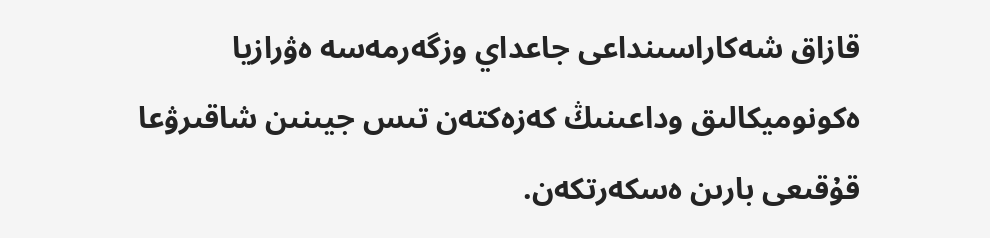قازاق شەكاراسىنداعى جاعداي وزگەرمەسە ەۋرازيا ەكونوميكالىق وداعىنىڭ كەزەكتەن تىس جيىنىن شاقىرۋعا قۇقىعى بارىن ەسكەرتكەن.